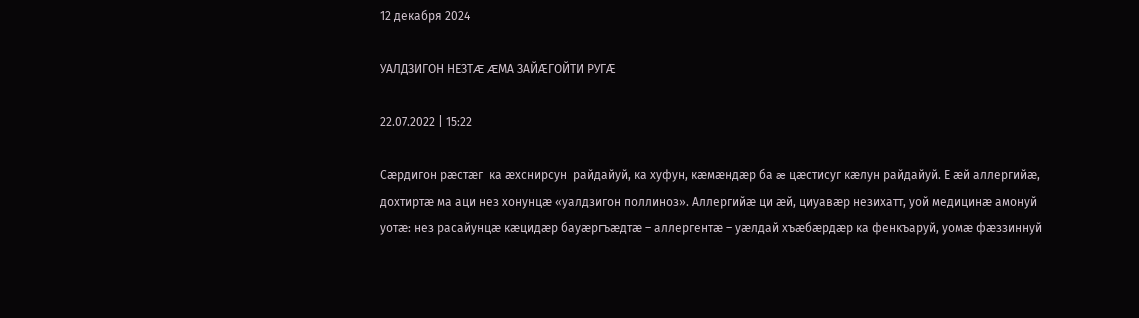12 декабря 2024

УАЛДЗИГОН НЕЗТÆ ÆМА ЗАЙÆГОЙТИ РУГÆ

22.07.2022 | 15:22

Сæрдигон рæстæг  ка æхснирсун  райдайуй, ка хуфун, кæмæндæр ба æ цæстисуг кæлун райдайуй. Е æй аллергийæ, дохтиртæ ма аци нез хонунцæ «уалдзигон поллиноз». Аллергийæ ци æй, циуавæр незихатт, уой медицинæ амонуй уотæ: нез расайунцæ кæцидæр бауæргъæдтæ – аллергентæ – уæлдай хъæбæрдæр ка фенкъаруй, уомæ фæззиннуй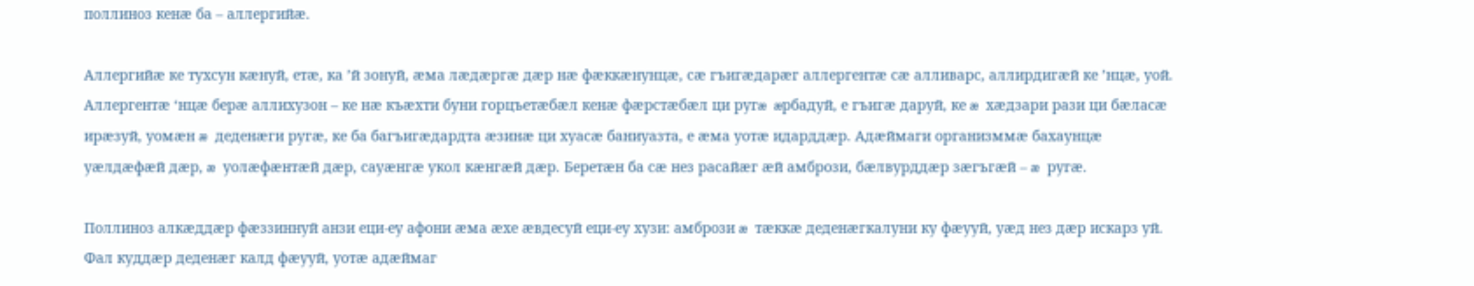поллиноз кенæ ба – аллергийæ.

Аллергийæ ке тухсун кæнуй, етæ, ка ’й зонуй, æма лæдæргæ дæр нæ фæккæнунцæ, сæ гъигæдарæг аллергентæ сæ алливарс, аллирдигæй ке ’нцæ, уой. Аллергентæ ‘нцæ берæ аллихузон – ке нæ къæхти буни горцъетæбæл кенæ фæрстæбæл ци ругæ æрбадуй, е гъигæ даруй, ке æ хæдзари рази ци бæласæ ирæзуй, уомæн æ деденæги ругæ, ке ба багъигæдардта æзинæ ци хуасæ баниуазта, е æма уотæ идарддæр. Адæймаги организммæ бахаунцæ уæлдæфæй дæр, æ уолæфæнтæй дæр, сауæнгæ укол кæнгæй дæр. Беретæн ба сæ нез расайæг æй амбрози, бæлвурддæр зæгъгæй – æ ругæ.

Поллиноз алкæддæр фæззиннуй анзи еци-еу афони æма æхе æвдесуй еци-еу хузи: амбрози æ тæккæ деденæгкалуни ку фæууй, уæд нез дæр искарз уй. Фал куддæр деденæг калд фæууй, уотæ адæймаг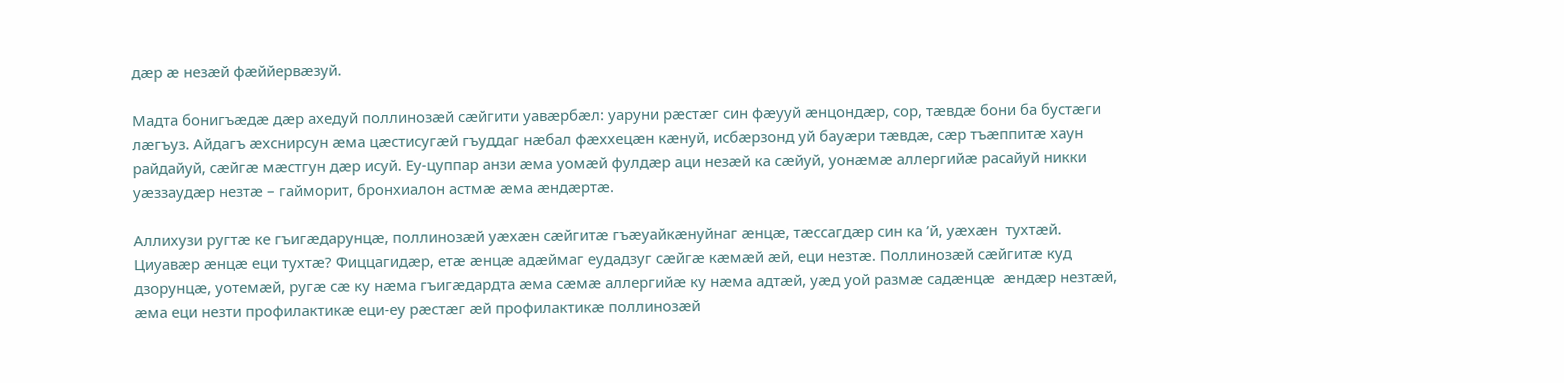дæр æ незæй фæййервæзуй.

Мадта бонигъæдæ дæр ахедуй поллинозæй сæйгити уавæрбæл: уаруни рæстæг син фæууй æнцондæр, сор, тæвдæ бони ба бустæги лæгъуз. Айдагъ æхснирсун æма цæстисугæй гъуддаг нæбал фæххецæн кæнуй, исбæрзонд уй бауæри тæвдæ, сæр тъæппитæ хаун райдайуй, сæйгæ мæстгун дæр исуй. Еу-цуппар анзи æма уомæй фулдæр аци незæй ка сæйуй, уонæмæ аллергийæ расайуй никки уæззаудæр незтæ – гайморит, бронхиалон астмæ æма æндæртæ.

Аллихузи ругтæ ке гъигæдарунцæ, поллинозæй уæхæн сæйгитæ гъæуайкæнуйнаг æнцæ, тæссагдæр син ка ’й, уæхæн  тухтæй. Циуавæр æнцæ еци тухтæ? Фиццагидæр, етæ æнцæ адæймаг еудадзуг сæйгæ кæмæй æй, еци незтæ. Поллинозæй сæйгитæ куд дзорунцæ, уотемæй, ругæ сæ ку нæма гъигæдардта æма сæмæ аллергийæ ку нæма адтæй, уæд уой размæ садæнцæ  æндæр незтæй, æма еци незти профилактикæ еци-еу рæстæг æй профилактикæ поллинозæй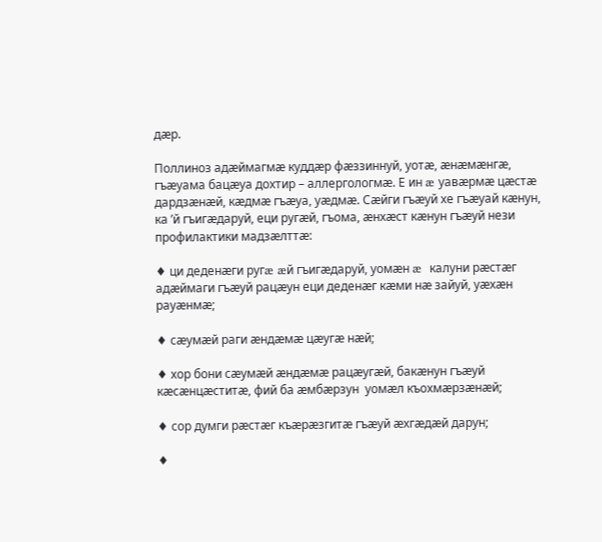дæр.

Поллиноз адæймагмæ куддæр фæззиннуй, уотæ, æнæмæнгæ, гъæуама бацæуа дохтир – аллергологмæ. Е ин æ уавæрмæ цæстæ дардзæнæй, кæдмæ гъæуа, уæдмæ. Сæйги гъæуй хе гъæуай кæнун, ка ’й гъигæдаруй, еци ругæй, гъома, æнхæст кæнун гъæуй нези профилактики мадзæлттæ:

♦ ци деденæги ругæ æй гъигæдаруй, уомæн æ  калуни рæстæг адæймаги гъæуй рацæун еци деденæг кæми нæ зайуй, уæхæн рауæнмæ;

♦ сæумæй раги æндæмæ цæугæ нæй;

♦ хор бони сæумæй æндæмæ рацæугæй, бакæнун гъæуй кæсæнцæститæ, фий ба æмбæрзун  уомæл къохмæрзæнæй;

♦ сор думги рæстæг къæрæзгитæ гъæуй æхгæдæй дарун;

♦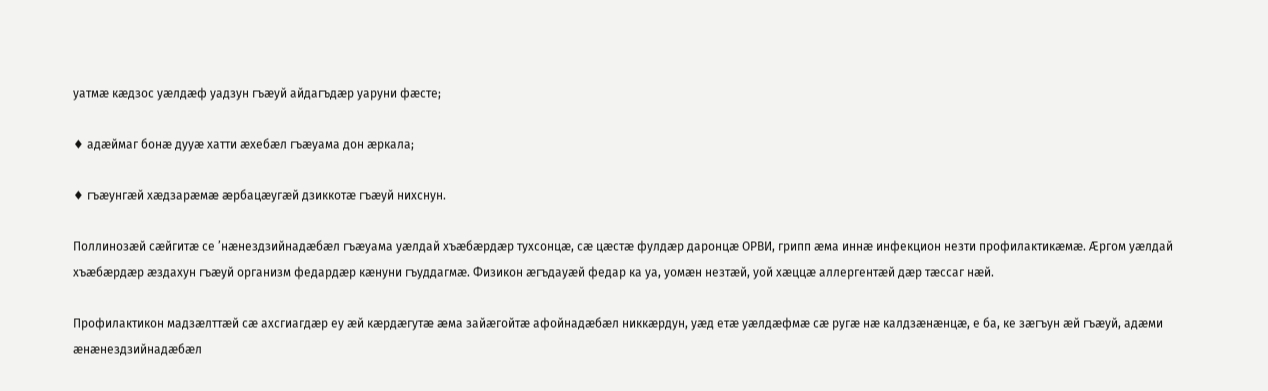уатмæ кæдзос уæлдæф уадзун гъæуй айдагъдæр уаруни фæсте;

♦ адæймаг бонæ дууæ хатти æхебæл гъæуама дон æркала;

♦ гъæунгæй хæдзарæмæ æрбацæугæй дзиккотæ гъæуй нихснун.

Поллинозæй сæйгитæ се ’нæнездзийнадæбæл гъæуама уæлдай хъæбæрдæр тухсонцæ, сæ цæстæ фулдæр даронцæ ОРВИ, грипп æма иннæ инфекцион незти профилактикæмæ. Æргом уæлдай хъæбæрдæр æздахун гъæуй организм федардæр кæнуни гъуддагмæ. Физикон æгъдауæй федар ка уа, уомæн незтæй, уой хæццæ аллергентæй дæр тæссаг нæй.

Профилактикон мадзæлттæй сæ ахсгиагдæр еу æй кæрдæгутæ æма зайæгойтæ афойнадæбæл никкæрдун, уæд етæ уæлдæфмæ сæ ругæ нæ калдзæнæнцæ, е ба, ке зæгъун æй гъæуй, адæми æнæнездзийнадæбæл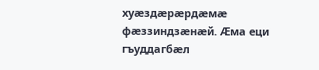хуæздæрæрдæмæ фæззиндзæнæй. Æма еци гъуддагбæл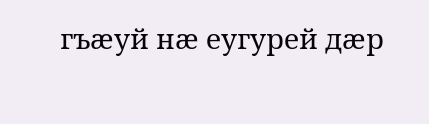гъæуй нæ еугурей дæр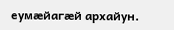еумæйагæй архайун.